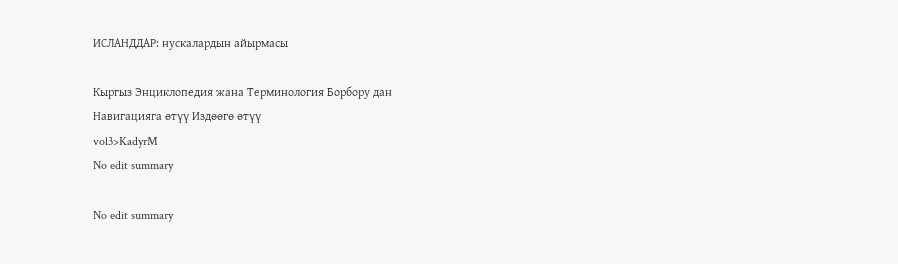ИСЛАНДДАР: нускалардын айырмасы

Кыргыз Энциклопедия жана Терминология Борбору дан
Навигацияга өтүү Издөөгө өтүү
vol3>KadyrM
No edit summary

No edit summary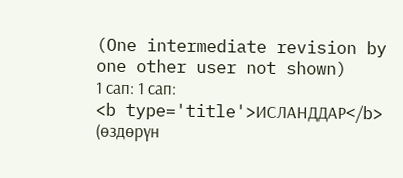(One intermediate revision by one other user not shown)
1 сап: 1 сап:
<b type='title'>ИСЛАНДДАР</b> (өздөрүн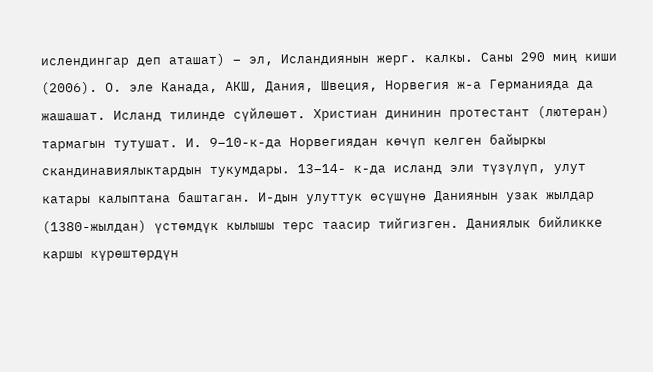ислендингар деп аташат) – эл, Исландиянын жерг. калкы. Саны 290 миң киши (2006). О. эле Канада, АКШ, Дания, Швеция, Норвегия ж-а Германияда да жашашат. Исланд тилинде сүйлөшөт. Христиан дининин протестант (лютеран) тармагын тутушат. И. 9–10-к-да Норвегиядан көчүп келген байыркы скандинавиялыктардын тукумдары. 13–14- к-да исланд эли түзүлүп, улут катары калыптана баштаган. И-дын улуттук өсүшүнө Даниянын узак жылдар (1380-жылдан) үстөмдүк кылышы терс таасир тийгизген. Даниялык бийликке каршы күрөштөрдүн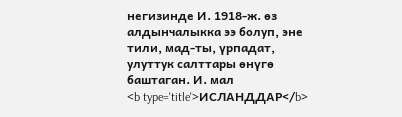негизинде И. 1918-ж. өз алдынчалыкка ээ болуп, эне тили, мад-ты, үрпадат, улуттук салттары өнүгө баштаган. И. мал
<b type='title'>ИСЛАНДДАР</b>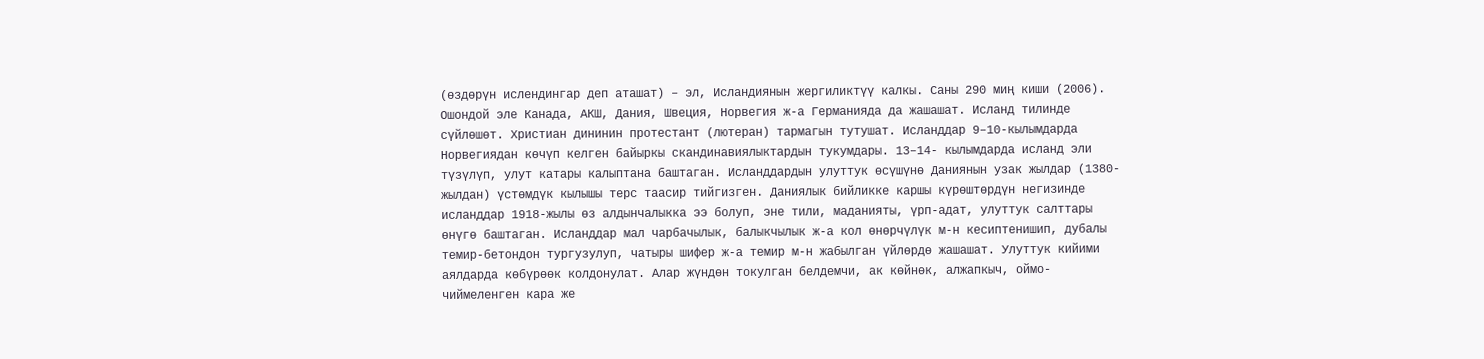(өздөрүн ислендингар деп аташат) – эл, Исландиянын жергиликтүү калкы. Саны 290 миң киши (2006). Ошондой эле Канада, АКШ, Дания, Швеция, Норвегия ж-а Германияда да жашашат. Исланд тилинде сүйлөшөт. Христиан дининин протестант (лютеран) тармагын тутушат. Исланддар 9–10-кылымдарда Норвегиядан көчүп келген байыркы скандинавиялыктардын тукумдары. 13–14- кылымдарда исланд эли түзүлүп, улут катары калыптана баштаган. Исланддардын улуттук өсүшүнө Даниянын узак жылдар (1380-жылдан) үстөмдүк кылышы терс таасир тийгизген. Даниялык бийликке каршы күрөштөрдүн негизинде исланддар 1918-жылы өз алдынчалыкка ээ болуп, эне тили, маданияты, үрп-адат, улуттук салттары өнүгө баштаган. Исланддар мал чарбачылык, балыкчылык ж-а кол өнөрчүлүк м-н кесиптенишип, дубалы темир-бетондон тургузулуп, чатыры шифер ж-а темир м-н жабылган үйлөрдө жашашат. Улуттук кийими аялдарда көбүрөөк колдонулат. Алар жүндөн токулган белдемчи, ак көйнөк, алжапкыч, оймо-чиймеленген кара же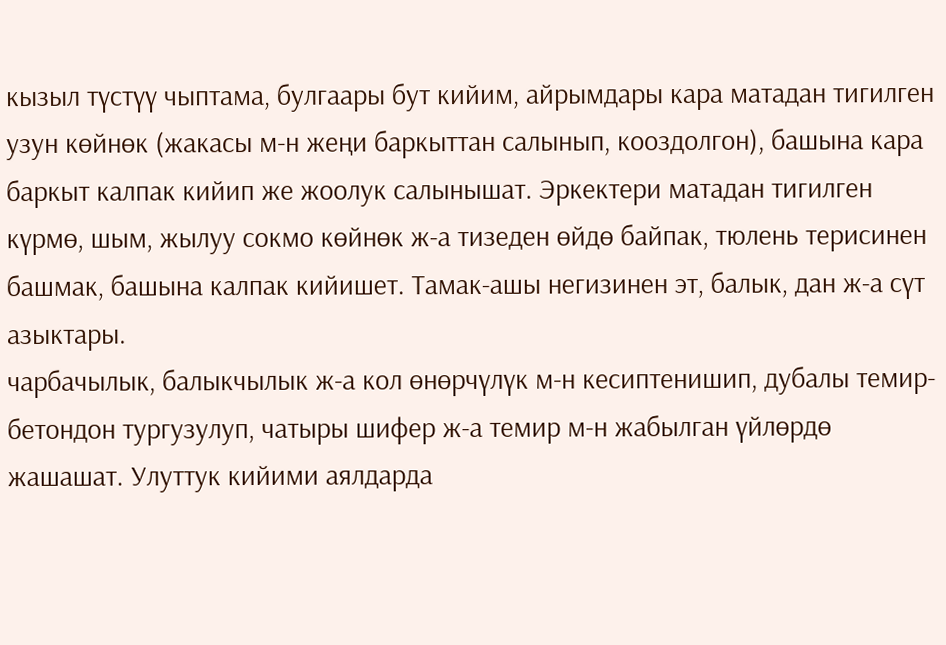кызыл түстүү чыптама, булгаары бут кийим, айрымдары кара матадан тигилген узун көйнөк (жакасы м-н жеңи баркыттан салынып, кооздолгон), башына кара баркыт калпак кийип же жоолук салынышат. Эркектери матадан тигилген күрмө, шым, жылуу сокмо көйнөк ж-а тизеден өйдө байпак, тюлень терисинен башмак, башына калпак кийишет. Тамак-ашы негизинен эт, балык, дан ж-а сүт азыктары.
чарбачылык, балыкчылык ж-а кол өнөрчүлүк м-н кесиптенишип, дубалы темир-бетондон тургузулуп, чатыры шифер ж-а темир м-н жабылган үйлөрдө жашашат. Улуттук кийими аялдарда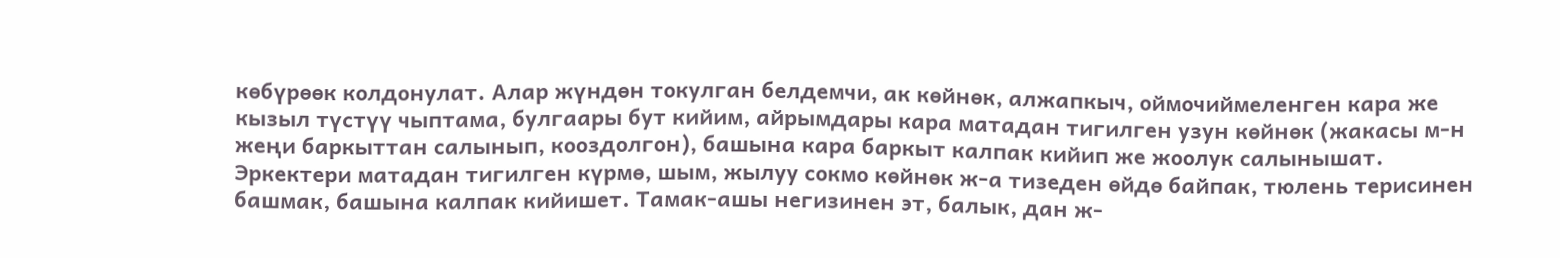көбүрөөк колдонулат. Алар жүндөн токулган белдемчи, ак көйнөк, алжапкыч, оймочиймеленген кара же кызыл түстүү чыптама, булгаары бут кийим, айрымдары кара матадан тигилген узун көйнөк (жакасы м-н жеңи баркыттан салынып, кооздолгон), башына кара баркыт калпак кийип же жоолук салынышат. Эркектери матадан тигилген күрмө, шым, жылуу сокмо көйнөк ж-а тизеден өйдө байпак, тюлень терисинен башмак, башына калпак кийишет. Тамак-ашы негизинен эт, балык, дан ж-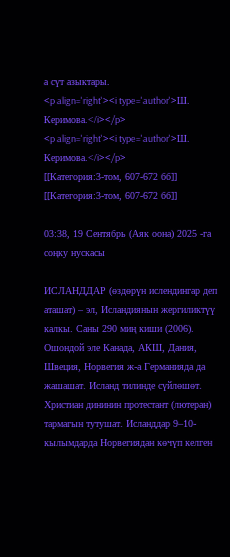а сүт азыктары.
<p align='right'><i type='author'>Ш. Керимова.</i></p>
<p align='right'><i type='author'>Ш. Керимова.</i></p>
[[Категория:3-том, 607-672 бб]]
[[Категория:3-том, 607-672 бб]]

03:38, 19 Сентябрь (Аяк оона) 2025 -га соңку нускасы

ИСЛАНДДАР (өздөрүн ислендингар деп аташат) – эл, Исландиянын жергиликтүү калкы. Саны 290 миң киши (2006). Ошондой эле Канада, АКШ, Дания, Швеция, Норвегия ж-а Германияда да жашашат. Исланд тилинде сүйлөшөт. Христиан дининин протестант (лютеран) тармагын тутушат. Исланддар 9–10-кылымдарда Норвегиядан көчүп келген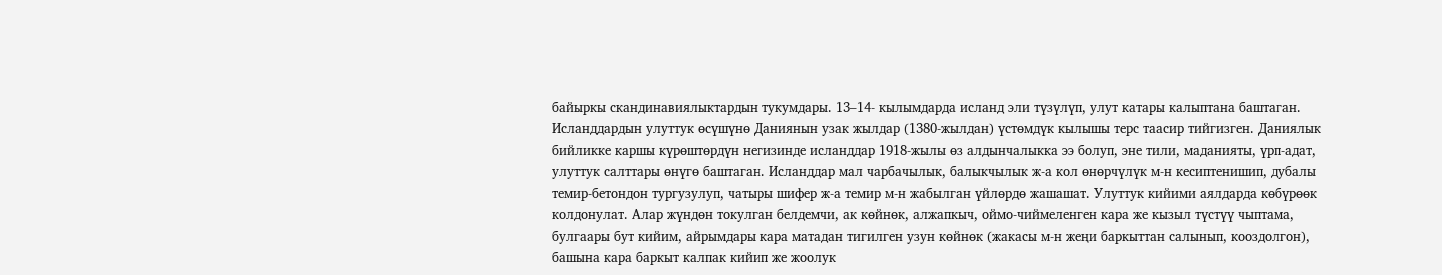байыркы скандинавиялыктардын тукумдары. 13–14- кылымдарда исланд эли түзүлүп, улут катары калыптана баштаган. Исланддардын улуттук өсүшүнө Даниянын узак жылдар (1380-жылдан) үстөмдүк кылышы терс таасир тийгизген. Даниялык бийликке каршы күрөштөрдүн негизинде исланддар 1918-жылы өз алдынчалыкка ээ болуп, эне тили, маданияты, үрп-адат, улуттук салттары өнүгө баштаган. Исланддар мал чарбачылык, балыкчылык ж-а кол өнөрчүлүк м-н кесиптенишип, дубалы темир-бетондон тургузулуп, чатыры шифер ж-а темир м-н жабылган үйлөрдө жашашат. Улуттук кийими аялдарда көбүрөөк колдонулат. Алар жүндөн токулган белдемчи, ак көйнөк, алжапкыч, оймо-чиймеленген кара же кызыл түстүү чыптама, булгаары бут кийим, айрымдары кара матадан тигилген узун көйнөк (жакасы м-н жеңи баркыттан салынып, кооздолгон), башына кара баркыт калпак кийип же жоолук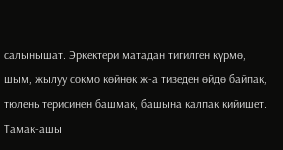салынышат. Эркектери матадан тигилген күрмө, шым, жылуу сокмо көйнөк ж-а тизеден өйдө байпак, тюлень терисинен башмак, башына калпак кийишет. Тамак-ашы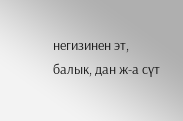негизинен эт, балык, дан ж-а сүт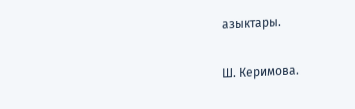азыктары.

Ш. Керимова.